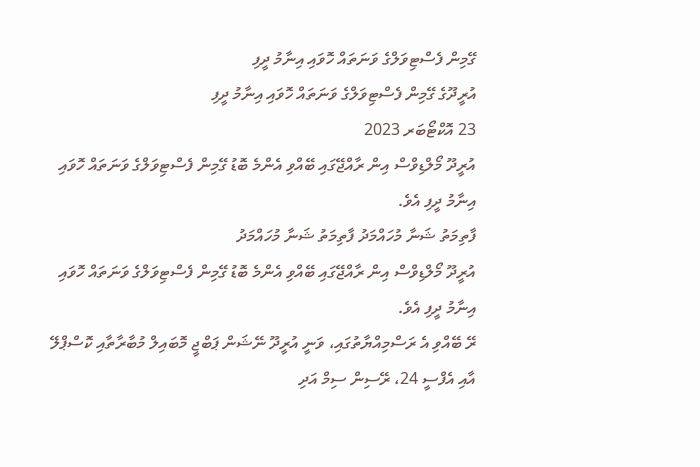ގޭމިން ފެސްޓިވަލްގެ ވަނަތައް ހޮވައި އިނާމު ދީފި
އުރީދޫގެ ގޭމިން ފެސްޓިވަލްގެ ވަނަތައް ހޮވައި އިނާމު ދީފި
23 އޮކްޓޯބަރ 2023
އުރީދޫ މޯލްޑިވްސް އިން ރާއްޖޭގައި ބޭއްވި އެންމެ ބޮޑު ގޭމިން ފެސްޓިވަލްގެ ވަނަތައް ހޮވައި އިނާމު ދީފި އެވެ.
ފާތިމަތު ޝަނާ މުހައްމަދު ފާތިމަތު ޝަނާ މުހައްމަދު
އުރީދޫ މޯލްޑިވްސް އިން ރާއްޖޭގައި ބޭއްވި އެންމެ ބޮޑު ގޭމިން ފެސްޓިވަލްގެ ވަނަތައް ހޮވައި އިނާމު ދީފި އެވެ.
ރޭ ބޭއްވި އެ ރަސްމިއްޔާތުގައި، ވަނީ އުރީދޫ ނޭޝަން ޕަބްޖީ މޮބައިލް މުބާރާތާއި ކޮސްޕްލޭ އާއި އެފްސީ 24، ރޭސިން ސިމް އަދި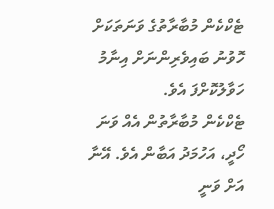ޓެކްކެން މުބާރާތުގެ ވަނަތަކަށް ހޮވުނު ބައިވެރިންނަށް އިނާމު ހަވާލުކޮށްފަ އެވެ.
ޓެކްކެން މުބާރާތުން އެއް ވަނަ ހޯދީ، އަހުމަދު އަބާން އެވެ. އޭނާ އަށް ވަނީ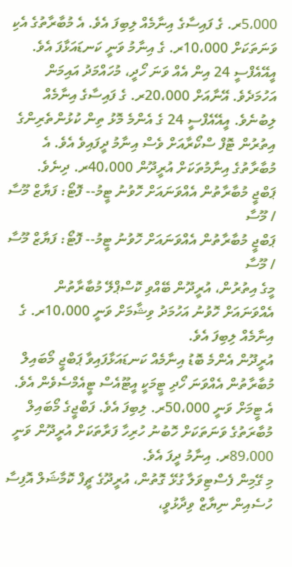5،000ރ. ގެ ފައިސާގެ އިނާމެއް ލިބިފަ އެވެ. އެ މުބާރާތުގެ އެކި ވަނަތަކަށް 10،000ރ. ގެ އިނާމު ވަނީ ކަނޑައަޅާފަ އެވެ.
އީއޭއެފްސީ 24 އިން އެއް ވަނަ ހޯދީ، މުހައްމަދު އައިމަން އަހުމަދެވެ. އޭނާއަށް 20،000ރ. ގެ ފައިސާގެ އިނާމެއް ލިބުނެވެ. އީއޭއެފްސީ 24 ގެ އެންމެ މޮޅު ތިން ކުޅުންތެރިންގެ އިތުރުން ޓޮފް ސްކޯރާއަށް ވެސް އިނާމު ދީފައިވެ އެވެ. އެ މުބާރާތުގެ އިނާމުތަކަށް އުރީދޫން 40،000ރ. ދިނެވެ.
ޕަބްޖީ މުބާރާތުން އެއްވަނައަށް ހޮވުނު ޓީމު-- ފޮޓޯ: ފަޔާޒް މޫސާ / މޫސާ
ޕަބްޖީ މުބާރާތުން އެއްވަނައަށް ހޮވުނު ޓީމު-- ފޮޓޯ: ފަޔާޒް މޫސާ / މޫސާ
މީގެ އިތުރުން، އުރީދޫން ބޭއްވި ކޮސްޕްލޭ މުބާރާތުން އެއްވަނައަށް ހޮވުނު އަހުމަދު ވިޝާމަށް ވަނީ 10،000ރ. ގެ އިނާމެއް ލިބިފަ އެވެ.
އުރީދޫން އެންމެ ބޮޑު އިނާމެއް ކަނޑައަޅާފައިވާ ޕަބްޖީ މޯބައިލް މުބާރާތުން އެއްވަނަ ހޯދި ޓީމަކީ އީޓޫއެސް ޓީއެމްސެވެން އެވެ. އެ ޓީމަށް ވަނީ 50،000ރ. ލިބިފަ އެވެ. ފަބްޖީގެ މޯބައިލް މުބާރަތުގެ ވަނަތަކަށް ހޮބުނު ހުރިހާ ފަރާތަކަށް އުރީދޫން ވަނީ 89،000ރ. އިނާމު ދީފަ އެވެ.
މި ގޭމިން ފެސްޓިވަލާ ގުޅޭ ގޮތުން، އުރީދޫގެ ޗީފް ކޮމާޝަލް އޮފިސާ ހުސެއިން ނިޔާޒް ވިދާޅުވީ،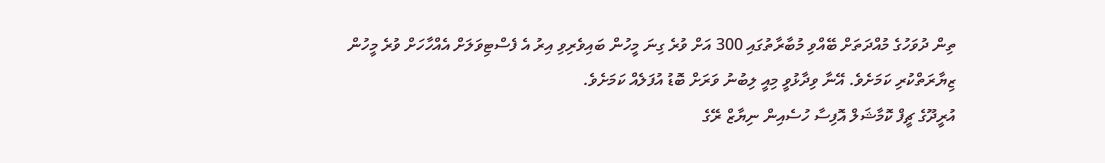ތިން ދުވަހުގެ މުއްދަތަށް ބޭއްވި މުބާރާތުގައި 300 އަށް ވުރެ ގިނަ މީހުން ބައިވެރިވި އިރު އެ ފެސްޓިވަލަށް އެއްހާހަށް ވުރެ މީހުން ޒިޔާރަތްކުރި ކަމަށެވެ. އޭނާ ވިދާޅުވީ މިއީ ލިބުނު ވަރަށް ބޮޑު އުފަލެއް ކަމަށެވެ.
އުރީދޫގެ ޗީފް ކޮމާޝަލް އޮފިސާ ހުސެއިން ނިޔާޒް ރޭގެ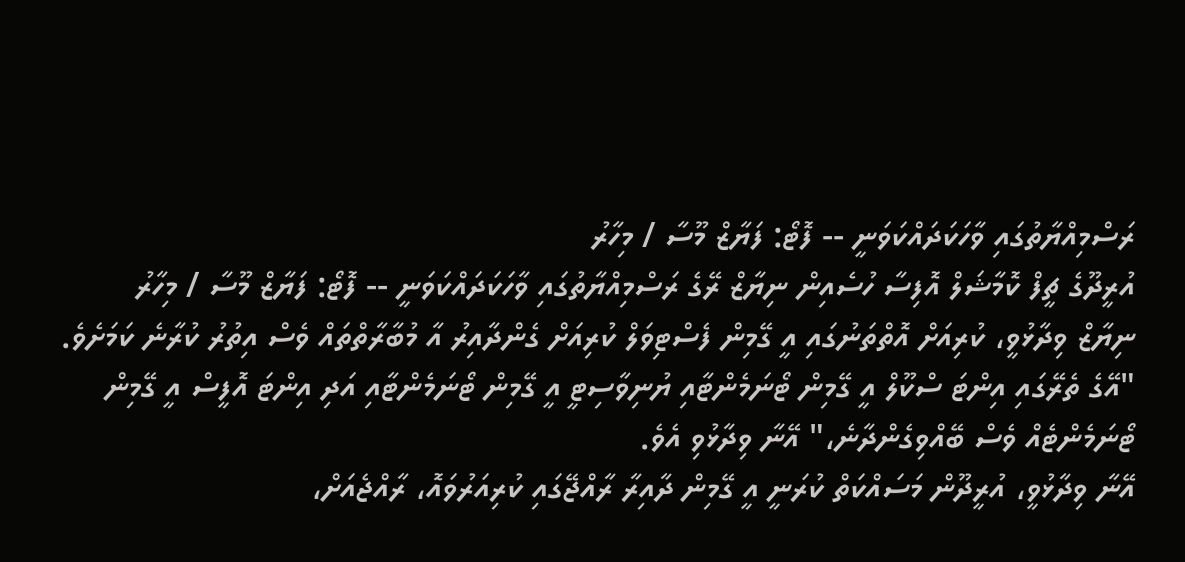ރަސްމިއްޔާތުގައި ވާހަކަދައްކަވަނީ -- ފޮޓޯ: ފަޔާޒް މޫސާ / މިހާރު
އުރީދޫގެ ޗީފް ކޮމާޝަލް އޮފިސާ ހުސެއިން ނިޔާޒް ރޭގެ ރަސްމިއްޔާތުގައި ވާހަކަދައްކަވަނީ -- ފޮޓޯ: ފަޔާޒް މޫސާ / މިހާރު
ނިޔާޒް ވިދާޅުވީ، ކުރިއަށް އޮތްތަނުގައި އީ ގޭމިން ފެސްޓިވަލް ކުރިއަށް ގެންދާއިރު އާ މުބާރާތްތައް ވެސް އިތުރު ކުރާނެ ކަމަށެވެ.
"އޭގެ ތެރޭގައި އިންޓަ ސްކޫލް އީ ގޭމިން ޓޯނަމެންޓާއި ޔުނިވާސިޓީ އީ ގޭމިން ޓޯނަމެންޓާއި އަދި އިންޓަ އޮފީސް އީ ގޭމިން ޓޯނަމެންޓެއް ވެސް ބޭއްވިގެންދާނެ،" އޭނާ ވިދާޅުވި އެވެ.
އޭނާ ވިދާޅުވީ، އުރީދޫން މަސައްކަތް ކުރަނީ އީ ގޭމިން ދާއިރާ ރާއްޖޭގައި ކުރިއަރުވައޮ، ރާއްޖެއަށް،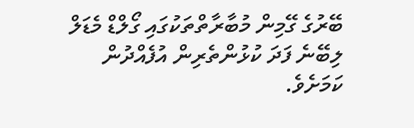ބޭރުގެ ގޭމިން މުބާރާތްތަކުގައި ގޯލްޑް މެޑަލް ލިބޭނެ ފަދަ ކުޅުންތެރިން އުފެއްދުން ކަމަށެވެ.